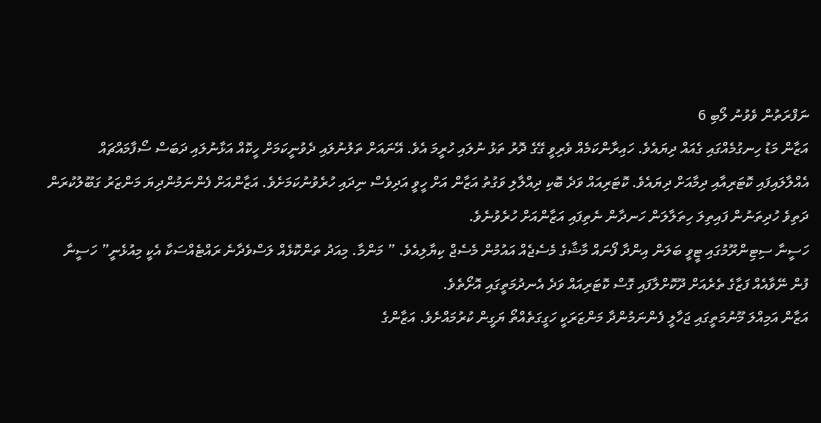ނަފްރަތުން ވެވުނު ލޯބި 6
އަޒާން މަޑު ހިނގުމެއްގައި ގެއައް ދިޔައެވެ. ހައިރާންކަމެއް ވެރިވީ ގޭގެ ދޮރު ތަޅު ނުލައި ހުރީމަ އެވެ. އޭނައަށް ތަލުނުލައި ދެވުނީކަމަށް ހީކޮއް އަޅާނުލައި ދަބަސް ސޯފާމައްޗައް އެއްލާލައިފައި ކޮޓަރިއާއި ދިމާއަށް ދިޔައެވެ. ކޮޓަރިއައް ވަދެ ބޮކި ދިއްލާލި ވަގުތު އަޒާން އަށް ހީވީ އަދިވެސް ނިދައި ހުރެވުނުކަމަށެވެ. އަޒާންއަށް ފެންނަމުންދިޔަ މަންޒަރު ގަބޫލުކުރަން ދަތިވެ ހުދިތަނުން ފައިތިލަ ހިތަލާލަން ހަނދާން ނެތިފައި އަޒާންއަށް ހުރެވުނެވެ.
ހަސީނާ ސިޓިންރޫމުގައި ޓީވީ ބަލަން އިންދާ ފޯނައް މާޝާގެ މެސެޖެއް އައުމުން މެސެޖް ކިޔާލިއެވެ. ” މަންމާ. މިއަދު ތަންކޮޅެއް ލަސްވެދާނެ ރައްޓެއްސަކާ އެކީ މިއުޅެނީ” ހަސީނާ ފުން ނޭވާއެއް ފަޒާގެ ތެރެއަށް ދޫކޮށްލާފައި ގޮސް ކޮޓަރިއައް ވަދެ އެނދުމަތީގައި އޮށޯތެވެ.
އަޒާން އަމިއްލަ މޫނުމަތީގައި ޖަހާލީ ފެންނަމުންދާ މަންޒަރަކީ ހަގީގަތެއްތޯ ޔަގީން ކުރުމައްށެވެ. އަޒާންގެ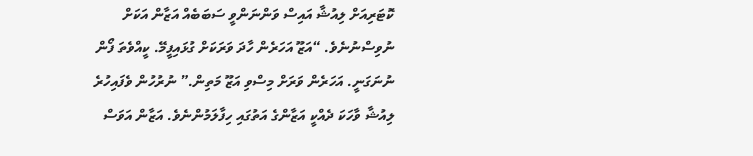ކޮޓަރިއަށް ލިއުޝާ އައިސް ވަންނަންވީ ސަބަބެއް އަޒާން އަކަށް ނުވިސްނުނެވެ. “އަޒޫ އަހަރެން ހާދަ ވަރަކަށް ގުޅައިފީމޭ. ކީއްވެތަ ފޯން ނުނަގަނީ. އަހަރެން ވަރަށް މިސްވި އަޒޫ މަތިން.” ނުރުހުން ވެފައިހުރެ ލިއުޝާ ވާހަކަ ދެއްކީ އަޒާންގެ އަތުގައި ހިފާލަމުންނެވެ. އަޒާން އަވަސް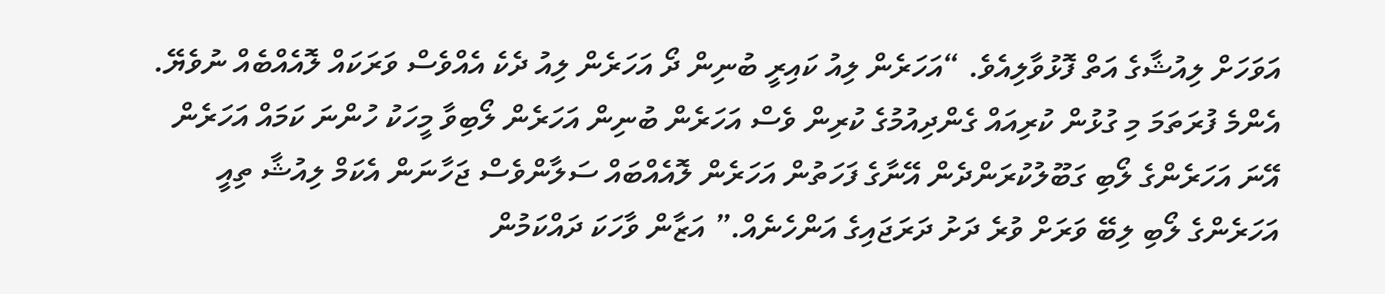އަވަހަށް ލިއުޝާގެ އަތް ފޮޅުވާލިއެވެ. “އަހަރެން ލިއު ކައިރީ ބުނިން ދޯ އަހަރެން ލިއު ދެކެ އެއްވެސް ވަރަކައް ލޮއެއްބެއް ނުވެޔޭ. އެންމެ ފުރަތަމަ މި ގުޅުން ކުރިއައް ގެންދިއުމުގެ ކުރިން ވެސް އަހަރެން ބުނިން އަހަރެން ލޯބިވާ މީހަކު ހުންނަ ކަމައް އަހަރެން އޭނަ އަހަރެންގެ ލޯބި ގަބޫލުކުރަންދެން އޭނާގެ ފަހަތުން އަހަރެން ލޮއެއްބައް ސަލާންވެސް ޖަހާނަން އެކަމް ލިއުޝާ ތިއީ އަހަރެންގެ ލޯބި ލިބޭ ވަރަށް ވުރެ ދަށު ދަރަޖައިގެ އަންހެނެއް.” އަޒާން ވާހަކަ ދައްކަމުން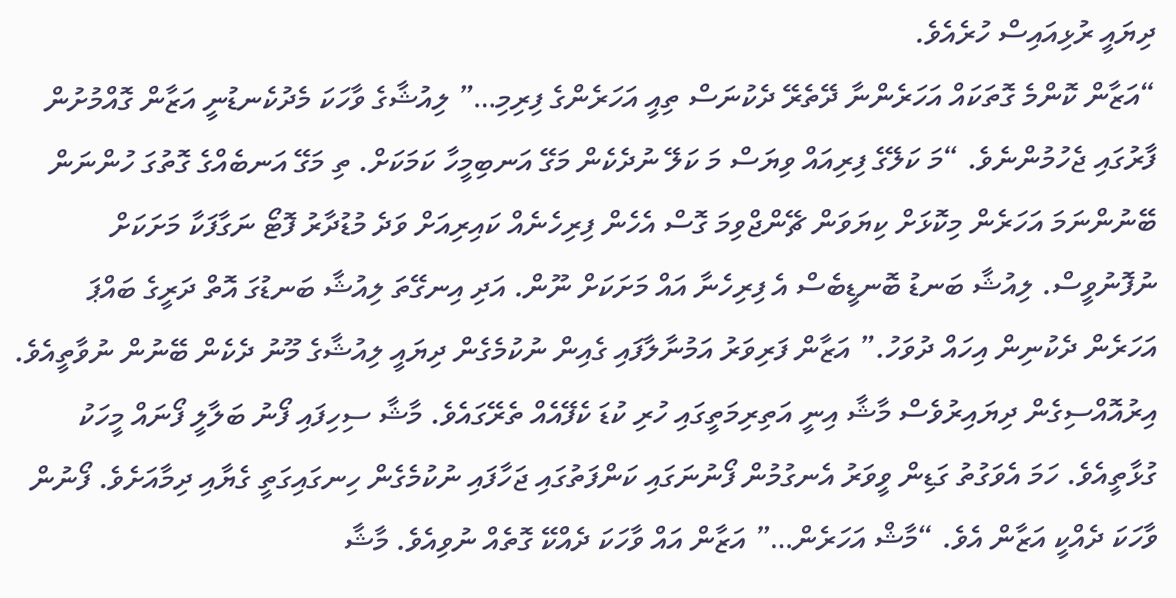ދިޔައީ ރުޅިއައިސް ހުރެއެވެ.
“އަޒާން ކޮންމެ ގޮތަކައް އަހަރެންނާ ދޭތެރޭ ދެކުނަސް ތިއީ އަހަރެންގެ ފިރިމި…” ލިއުޝާގެ ވާހަކަ މެދުކެނޑުނީ އަޒާން ގޮއްމުށުން ފާރުގައި ޖެހުމުންނެވެ. “މަ ކަލޭގެ ފިރިއައް ވިޔަސް މަ ކަލޭ ނުދެކެން މަގޭ އަނބިމީހާ ކަމަކަށް. ތި މަގޭ އަނބެއްގެ ގޮތުގަ ހުންނަން ބޭނުންނަމަ އަހަރެން މިކޮޅަށް ކިޔަވަން ޗޭންޖްވިމަ ގޮސް އެހެން ފިރިހެނެއް ކައިރިއަށް ވަދެ މުޑުދާރު ފޮޓޯ ނަގާފަކާ މަށަކަށް ނުފޮނުވީސް. ލިއުޝާ ބަނޑު ބޮނޑީބެސް އެ ފިރިހެނާ އައް މަށަކަށް ނޫން. އަދި އިނގޭތަ ލިއުޝާ ބަނޑުގަ އޮތް ދަރީގެ ބައްޕަ އަހަރެން ދެކުނިން އިހައް ދުވަހު.” އަޒާން ފަރިވަރު އަމުނާލާފައި ގެއިން ނުކުމެގެން ދިޔައީ ލިއުޝާގެ މޫނު ދެކެން ބޭނުން ނުވާތީއެވެ.
އިރުއޮއްސިގެން ދިޔައިރުވެސް މާޝާ އިނީ އަތިރިމަތީގައި ހުރި ކުޑަ ކެފޭއެއް ތެރޭގައެވެ. މާޝާ ސިހިފައި ފޯނު ބަލާލީ ފޯނައް މީހަކު ގުޅާތީއެވެ. ހަމަ އެވަގުތު ގަޑިން ވީވަރު އެނގުމުން ފޯނުނަގައި ކަންފަތުގައި ޖަހާފައި ނުކުމެގެން ހިނގައިގަތީ ގެޔާއި ދިމާއަށެވެ. ފޯނުން ވާހަކަ ދެއްކީ އަޒާން އެވެ. “މާޝް އަހަރެން…” އަޒާން އައް ވާހަކަ ދެއްކޭ ގޮތެއް ނުވިއެވެ. މާޝާ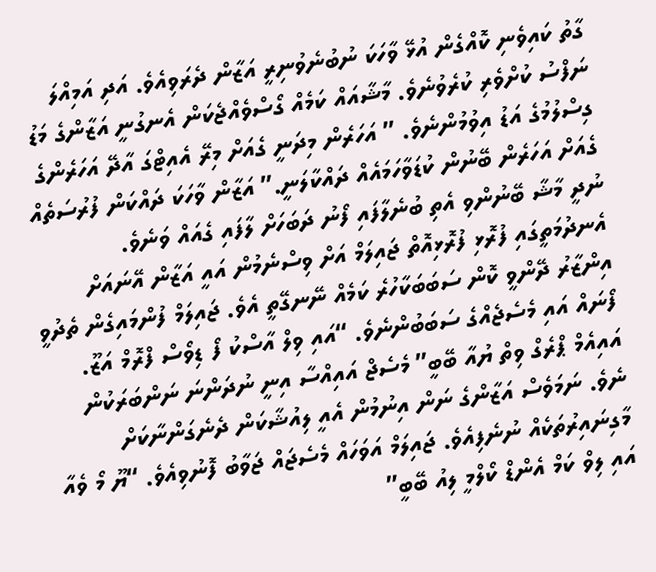ގާތު ކައިވެނި ކޮއްގެން އުޅޭ ވާހަކަ ނުބުނެވުނިރީ އަޒާން ދެރަވިއެވެ. އަދި އަމިއްލަ ނަފްސު ކުށްވެރި ކުރެވުނެވެ. މާޝާއައް ކަމެއް ގޯސްވެއްޖެކަން އެނގުނީ އަޒާންގެ މަޑު ގިސްލުމުގެ އަޑު އިވުމުންނެވެ. ” އަހަރެން މިދަނީ ގެއަށް މިރޭ އެއިޓްގަ އާދޭ އަހަރެންގެ ގެއަށް އަހަރެން ބޭނުން ކުޑަވާހަމައެއް ދައްކާލަނީ.” އަޒާން ވާހަކަ ދައްކަން ފުރުސަތެއް ނުދީ މާޝާ ބޭނުންވި އެތި ބުނެލާފައި ފޯނު ދަބަހަށް ލާފައި ގެއައް ވަނެވެ.
އެނދުމަތީގައި ފުރޮޅި ފުރޮޅިއޮތް ޖައިލަމް އަށް ވިސްނެމުން އައީ އަޒާން އޭނައަށް އިންޒާރު ދޭންވީ ކޮން ސަބަބަކާހުރެ ކަމެއް ނޭނގޭތީ އެވެ. ޖައިލަމް ފުންމައިގެން ތެދުވީ ފޯނައް އައި މެސެޖެއްގެ ސަބަބުންނެވެ. “އައި ވިލް އާސްކު ފޯ ޑިވޯސް ފްރޮމް އަޒޫ. އައިއެމް ޕްރެގް ވިތް ޔުއާ ބޭބީ” މެސެޖް އައިއްސާ އިނީ ނުދަންނަ ނަންބަރަކުން ނެވެ. ނަމަވެސް އަޒާންގެ ނަން އިނުމުން އެއީ ލިއުޝާކަން ދެނެގަންނާކަށް މާގިނައިރުތަކެއް ނުނެފިއެވެ. ޖައިލަމް އަވަހައް މެސެޖައް ޖަވާބު ފޮނުވިއެވެ. “ޔޫ މޯ ވެއާ އައި ލިވް ކަމް އެންޑް ކޯލްމީ ލިއު ބޭބީ”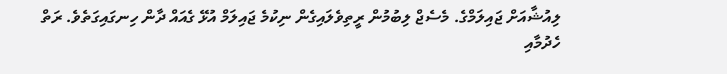ލިއުޝާއަށް ޖައިލަމްގެ. މެސެޖް ލިބުމުން ރީތިވެލައިގެން ނިކުމެ ޖައިލަމް އުޅޭ ގެއައް ދާން ހިނގައިގަތެވެ. ރަތް ހެދުމާއި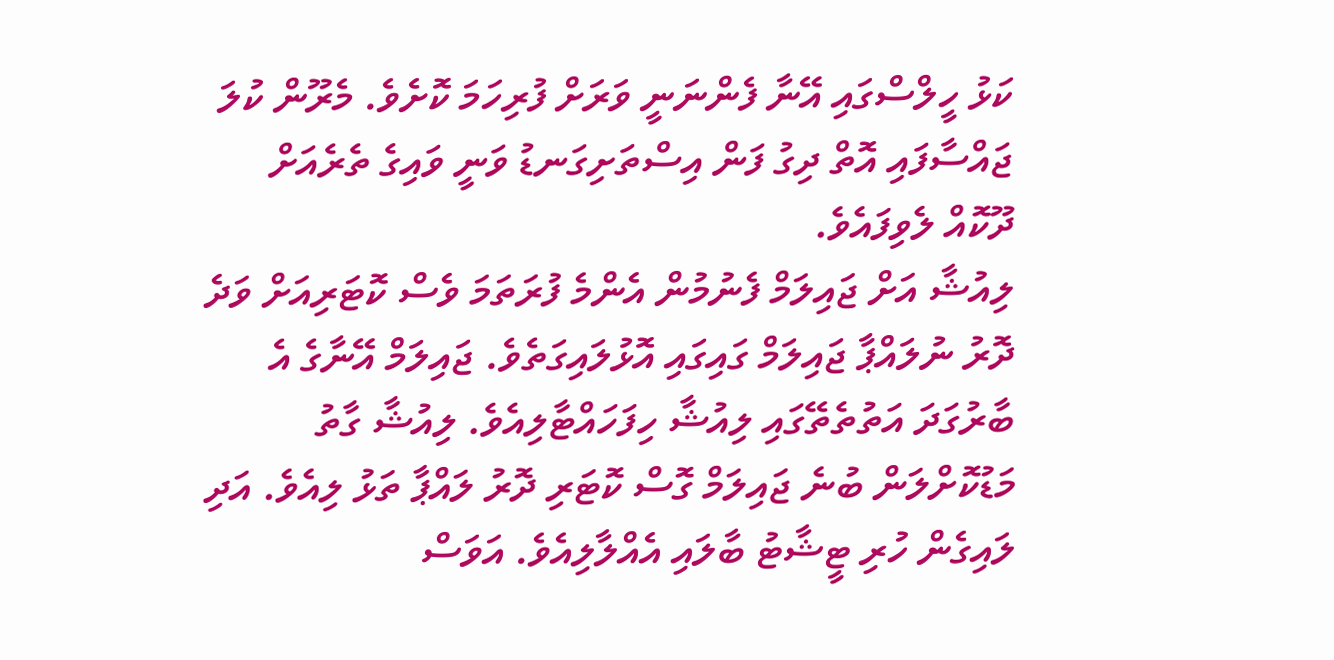ކަޅު ހީލްސްގައި އޭނާ ފެންނަނީ ވަރަށް ފުރިހަމަ ކޮށެވެ. މެރޫން ކުލަ ޖައްސާފައި އޮތް ދިގު ފަން އިސްތަށިގަނޑު ވަނީ ވައިގެ ތެރެއަށް ދޫކޮއް ލެވިފައެވެ.
ލިއުޝާ އަށް ޖައިލަމް ފެނުމުން އެންމެ ފުރަތަމަ ވެސް ކޮޓަރިއަށް ވަދެ ދޮރު ނުލައްޕާ ޖައިލަމް ގައިގައި އޮޅުލައިގަތެވެ. ޖައިލަމް އޭނާގެ އެ ބާރުގަދަ އަތުތެތޭގައި ލިއުޝާ ހިފަހައްޓާލިއެވެ. ލިއުޝާ ގާތު މަޑުކޮށްލަން ބުނެ ޖައިލަމް ގޮސް ކޮޓަރި ދޮރު ލައްޕާ ތަޅު ލިއެވެ. އަދި ލައިގެން ހުރި ޓީޝާޓު ބާލައި އެއްލާލިއެވެ. އަވަސް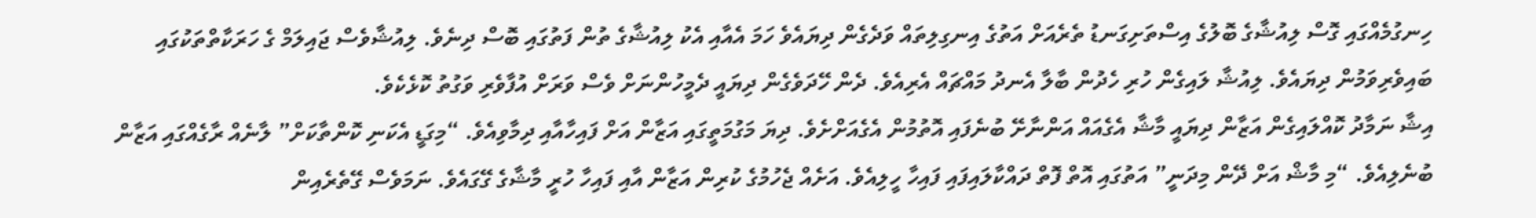ހިނގުމެއްގައި ގޮސް ލިއުޝާގެ ބޮލުގެ އިސްތަށިގަނޑު ތެރެއަށް އަތުގެ އިނގިލިތައް ވަދެގެން ދިޔައެވެ ހަމަ އެއާއި އެކު ލިއުޝާގެ ތުން ފަތުގައި ބޮސް ދިނެވެ. ލިއުޝާވެސް ޖައިލަމް ގެ ހަރަކާތްތަކުގައި ބައިވެރިވަމުން ދިޔައެވެ. ލިއުޝާ ލައިގެން ހުރި ހެދުން ބާލާ އެނދު މައްޗައް އެރިއެވެ. ދެން ހޭދަވެގެން ދިޔައީ ދެމީހުންނަށް ވެސް ވަރަށް އުފާވެރި ވަގުތު ކޮޅެކެވެ.
އިޝާ ނަމާދު ކޮއްލައިގެން އަޒާން ދިޔައީ މާޝާ އެގެއައް އަންނާށޭ ބުނެފައި އޮތުމުން އެގެއަށްށެވެ. ދިޔަ މަގުމަތީގައި އަޒާން އަށް ފައިހާއާއި ދިމާވިއެވެ. “މިގަޑީ އެކަނި ކޮންތާކަށް” ލާނެއް ރާގެއްގައި އަޒާން ބުނެލިއެވެ. “މި މާޝް އަށް ދޭން މިދަނީ” އަތުގައި އޮތް ފޮތް ދައްކާލައިފައި ފައިހާ ހީލިއެވެ. އަށެއް ޖެހުމުގެ ކުރިން އަޒާން އާއި ފައިހާ ހުރީ މާޝާގެ ގޭގައެވެ. ނަމަވެސް ގޭތެރެއިން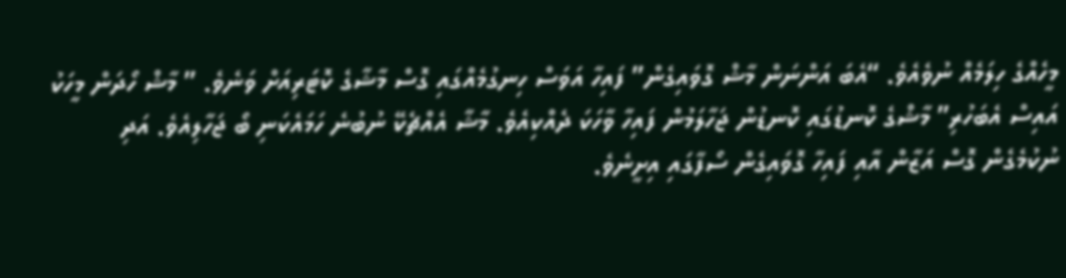މީހެއްގެ ހިލަމެއް ނުވެއެވެ. “އެބަ އަންނަން މާޝް ގޮވައިގެން” ފައިހާ އަވަސް ހިނގުމެއްގައި ގޮސް މާޝާގެ ކޮޓަރިއަށް ވަނެވެ. ” މާޝް ހޯދަން މީހަކު އައިސް އެބަހުރި” މާޝްގެ ކޮނޑުގައި ކޮނޑުން ޖަހާލަމުން ފައިހާ ވާހަކަ ދެއްކިއެވެ. މާޝާ އެއްޗެކޭ ނުބުނެ ހަމައެކަނި ބޯ ޖަހާލިއެވެ. އަދި ނުކުމެގެން ގޮސް އަޒާން އާއި ފައިހާ ގޮވައިގެން ސޯފާގައި އިށީނެވެ.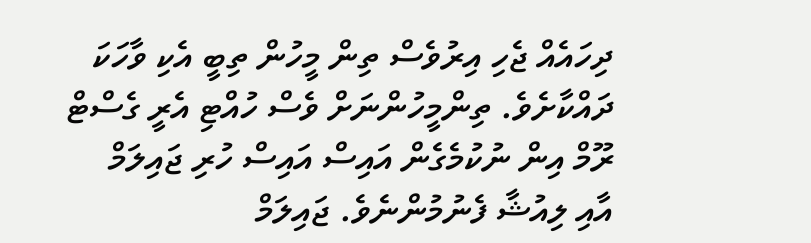ދިހައެއް ޖެހި އިރުވެސް ތިން މީހުން ތިބީ އެކި ވާހަކަ ދައްކާށެވެ. ތިންމީހުންނަށް ވެސް ހުއްޓި އެރީ ގެސްޓް ރޫމް އިން ނުކުމެގެން އައިސް އައިސް ހުރި ޖައިލަމް އާއި ލިއުޝާ ފެނުމުންނެވެ. ޖައިލަމް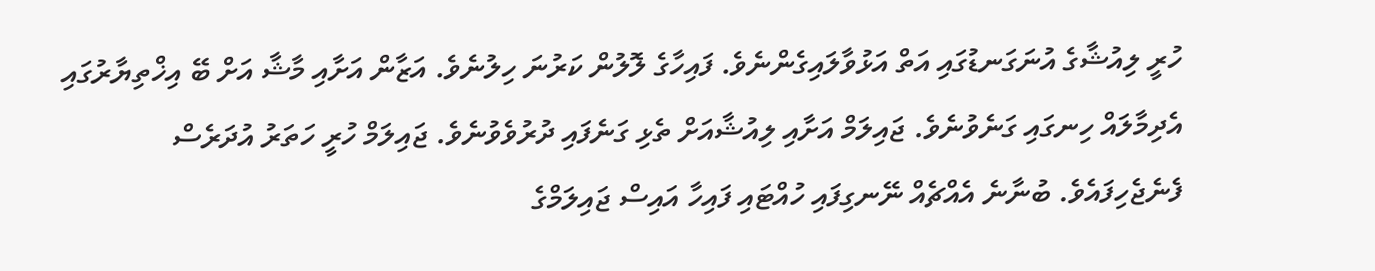ހުރީ ލިއުޝާގެ އުނަގަނޑުގައި އަތް އަޅުވާލައިގެންނެވެ. ފައިހާގެ ލޮލުން ކަރުނަ ހިލުނެވެ. އަޒާން އަށާއި މާޝާ އަށް ބޭ އިޚްތިޔާރުގައި އެދިމާލައް ހިނގައި ގަނެވުނެވެ. ޖައިލަމް އަށާއި ލިއުޝާއަށް ތެޅި ގަނެފައި ދުރުވެވުނެވެ. ޖައިލަމް ހުރީ ހަތަރު އުދަރެސް ފެނެޖެހިފައެވެ. ބުނާނެ އެއްޗެއް ނޭނގިފައި ހުއްޓައި ފައިހާ އައިސް ޖައިލަމްގެ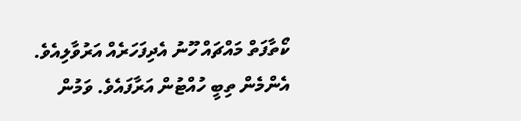ކޯތާފަތް މައްޗައް ހޫނު އެދިފަހަރެއް އަރުވާލިއެވެ. އެންމެން ތިބީ ހުއްޓުން އަރާފައެވެ. ވަމުން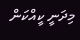މިދަނީ ކީއްކަން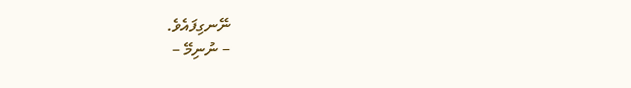ނޭނގިފައެވެ.
– ނުނިމޭ –